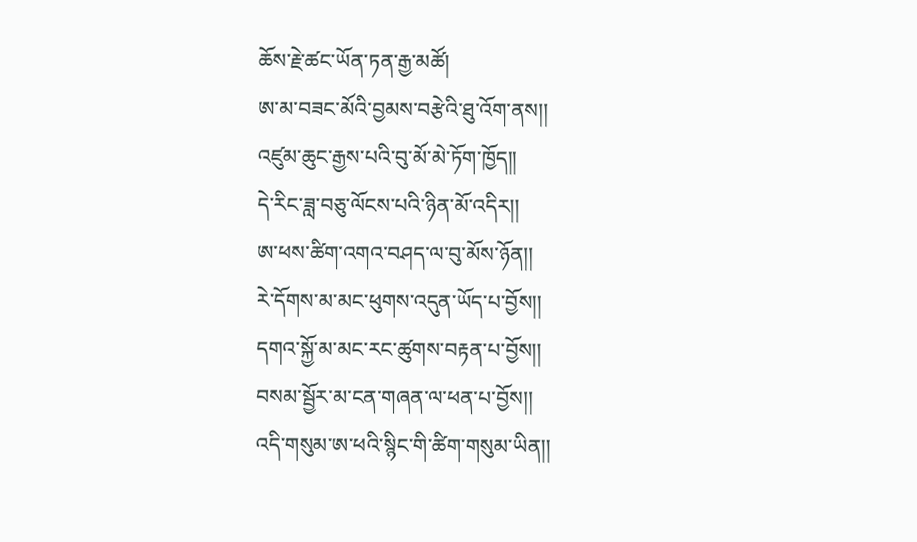ཆོས་རྗེ་ཚང་ཡོན་ཏན་རྒྱ་མཚོ།
ཨ་མ་བཟང་མོའི་བྱམས་བརྩེའི་ཐུ་འོག་ནས།།
འཛུམ་ཆུང་རྒྱས་པའི་བུ་མོ་མེ་ཏོག་ཁྱོད།།
དེ་རིང་ཟླ་བཅུ་ལོངས་པའི་ཉིན་མོ་འདིར།།
ཨ་ཕས་ཚིག་འགའ་བཤད་ལ་བུ་མོས་ཉོན།།
རེ་དོགས་མ་མང་ཕུགས་འདུན་ཡོད་པ་བྱོས།།
དགའ་སྐྱོ་མ་མང་རང་ཚུགས་བརྟན་པ་བྱོས།།
བསམ་སྦྱོར་མ་ངན་གཞན་ལ་ཕན་པ་བྱོས།།
འདི་གསུམ་ཨ་ཕའི་སྙིང་གི་ཚིག་གསུམ་ཡིན།།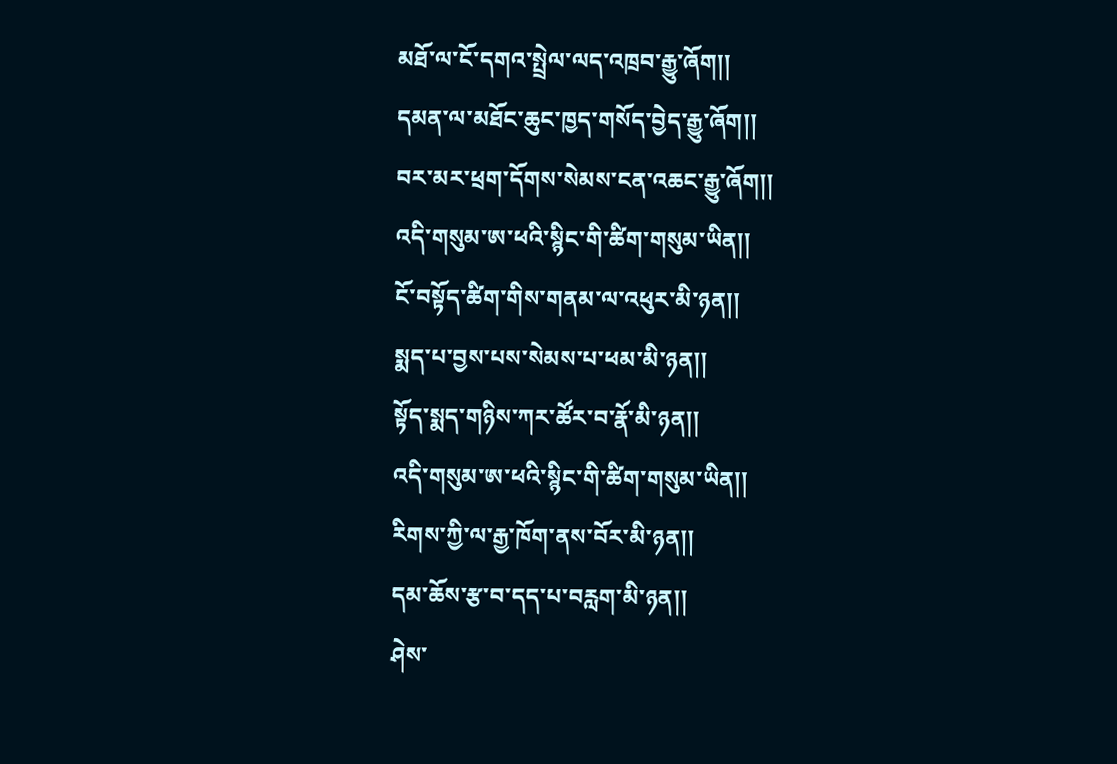མཐོ་ལ་ངོ་དགའ་སྤྲེལ་ལད་འཁྲབ་རྒྱུ་ཞོག།།
དམན་ལ་མཐོང་ཆུང་ཁྱད་གསོད་བྱེད་རྒྱུ་ཞོག།།
བར་མར་ཕྲག་དོགས་སེམས་ངན་འཆང་རྒྱུ་ཞོག།།
འདི་གསུམ་ཨ་ཕའི་སྙིང་གི་ཚིག་གསུམ་ཡིན།།
ངོ་བསྟོད་ཚིག་གིས་གནམ་ལ་འཕུར་མི་ཉན།།
སྨད་པ་བྱས་པས་སེམས་པ་ཕམ་མི་ཉན།།
སྟོད་སྨད་གཉིས་ཀར་ཚོར་བ་རྣོ་མི་ཉན།།
འདི་གསུམ་ཨ་ཕའི་སྙིང་གི་ཚིག་གསུམ་ཡིན།།
རིགས་ཀྱི་ལ་རྒྱ་ཁོག་ནས་བོར་མི་ཉན།།
དམ་ཆོས་རྩ་བ་དད་པ་བརླག་མི་ཉན།།
ཤེས་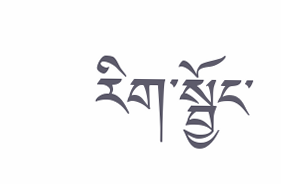རིག་སྦྱོང་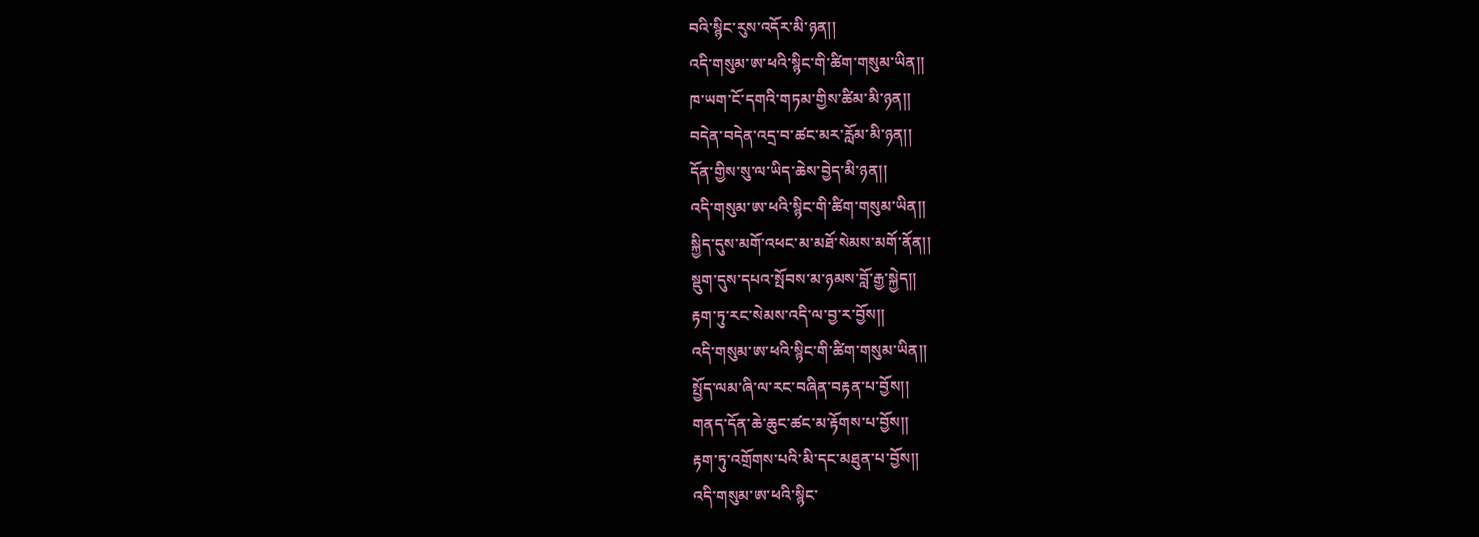བའི་སྙིང་རུས་འདོར་མི་ཉན།།
འདི་གསུམ་ཨ་ཕའི་སྙིང་གི་ཚིག་གསུམ་ཡིན།།
ཁ་ཡག་ངོ་དགའི་གཏམ་གྱིས་ཚིམ་མི་ཉན།།
བདེན་བདེན་འདྲ་བ་ཚང་མར་རློམ་མི་ཉན།།
དོན་གྱིས་སུ་ལ་ཡིད་ཆེས་བྱེད་མི་ཉན།།
འདི་གསུམ་ཨ་ཕའི་སྙིང་གི་ཚིག་གསུམ་ཡིན།།
སྐྱིད་དུས་མགོ་འཕང་མ་མཐོ་སེམས་མགོ་ནོན།།
སྡུག་དུས་དཔའ་སྤོབས་མ་ཉམས་བློ་རྒྱ་སྐྱེད།།
རྟག་ཏུ་རང་སེམས་འདི་ལ་བྱ་ར་བྱོས།།
འདི་གསུམ་ཨ་ཕའི་སྙིང་གི་ཚིག་གསུམ་ཡིན།།
སྤྱོད་ལམ་ཞི་ལ་རང་བཞིན་བརྟན་པ་བྱོས།།
གནད་དོན་ཆེ་ཆུང་ཚང་མ་རྟོགས་པ་བྱོས།།
རྟག་ཏུ་འགྲོགས་པའི་མི་དང་མཐུན་པ་བྱོས།།
འདི་གསུམ་ཨ་ཕའི་སྙིང་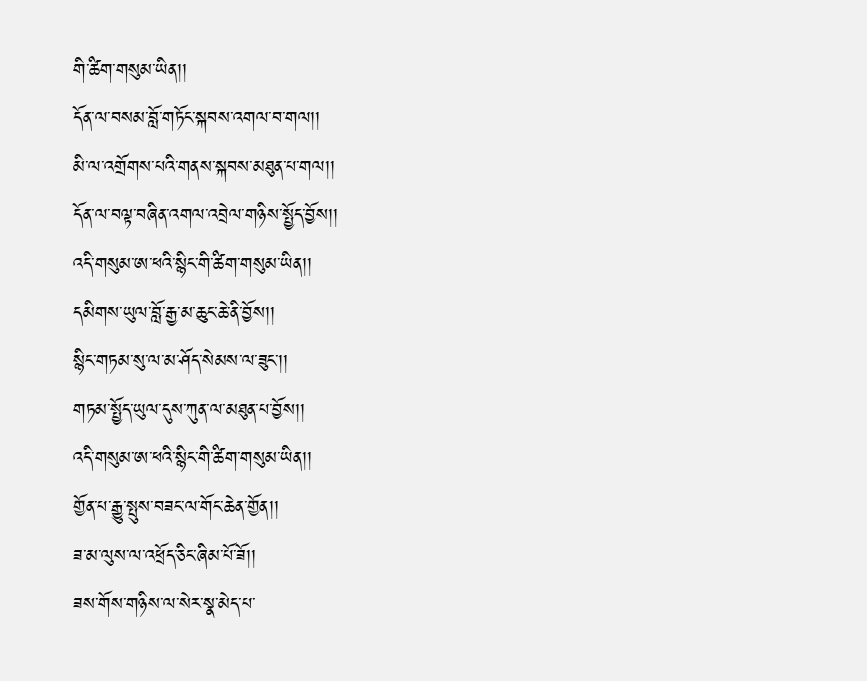གི་ཚིག་གསུམ་ཡིན།།
དོན་ལ་བསམ་བློ་གཏོང་སྐབས་འགལ་བ་གལ།།
མི་ལ་འགྲོགས་པའི་གནས་སྐབས་མཐུན་པ་གལ།།
དོན་ལ་བལྟ་བཞིན་འགལ་འབྲེལ་གཉིས་སྤྱོད་བྱོས།།
འདི་གསུམ་ཨ་ཕའི་སྙིང་གི་ཚིག་གསུམ་ཡིན།།
དམིགས་ཡུལ་བློ་རྒྱ་མ་ཆུང་ཆེ་ནི་བྱོས།།
སྙིང་གཏམ་སུ་ལ་མ་ཤོད་སེམས་ལ་ཟུང་།།
གཏམ་སྤྱོད་ཡུལ་དུས་ཀུན་ལ་མཐུན་པ་བྱོས།།
འདི་གསུམ་ཨ་ཕའི་སྙིང་གི་ཚིག་གསུམ་ཡིན།།
གྱོན་པ་རྒྱུ་སྤུས་བཟང་ལ་གོང་ཆེན་གྱོན།།
ཟ་མ་ལུས་ལ་འཕྲོད་ཅིང་ཞིམ་པོ་ཟོ།།
ཟས་གོས་གཉིས་ལ་སེར་སྣ་མེད་པ་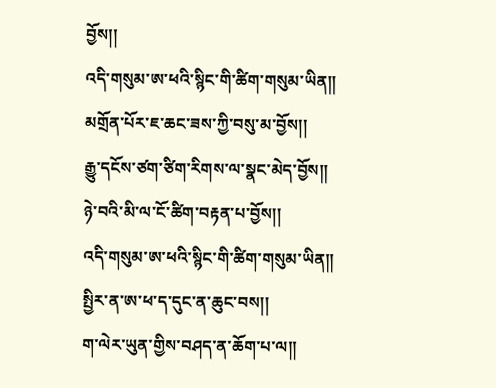བྱོས།།
འདི་གསུམ་ཨ་ཕའི་སྙིང་གི་ཚིག་གསུམ་ཡིན།།
མགྲོན་པོར་ཇ་ཆང་ཟས་ཀྱི་བསུ་མ་བྱོས།།
རྒྱུ་དངོས་ཙག་ཙིག་རིགས་ལ་སྣང་མེད་བྱོས།།
ཉེ་བའི་མི་ལ་ངོ་ཚིག་བརྟན་པ་བྱོས།།
འདི་གསུམ་ཨ་ཕའི་སྙིང་གི་ཚིག་གསུམ་ཡིན།།
སྤྱིར་ན་ཨ་ཕ་ད་དུང་ན་ཆུང་བས།།
ག་ལེར་ཡུན་གྱིས་བཤད་ན་ཆོག་པ་ལ།།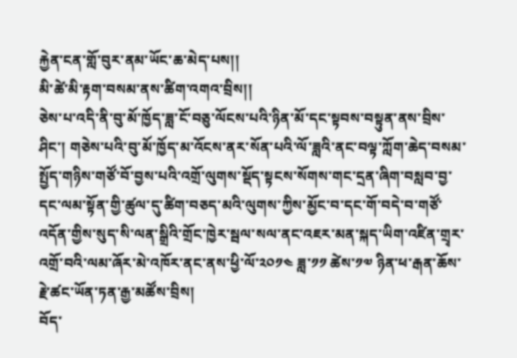རྐྱེན་ངན་གློ་བུར་ནམ་ཡོང་ཆ་མེད་པས།།
མི་ཚེ་མི་རྟག་བསམ་ནས་ཚིག་འགའ་བྲིས།།
ཅེས་པ་འདི་ནི་བུ་མོ་ཁྱོད་ཟླ་ངོ་བཅུ་ལོངས་པའི་ཉིན་མོ་དང་སྟབས་བསྟུན་ནས་བྲིས་ཤིང་། གཅེས་པའི་བུ་མོ་ཁྱོད་མ་འོངས་ནར་སོན་པའི་ལོ་ཟླའི་ནང་བལྟ་ཀློག་ཆེད་བསམ་སྤྱོད་གཉིས་གཙོ་བོ་བྱས་པའི་འགྲོ་ལུགས་སྡོད་སྟངས་སོགས་གང་དྲན་ཞིག་བསླབ་བྱ་དང་ལམ་སྟོན་གྱི་ཚུལ་དུ་ཚིག་བཅད་མའི་ལུགས་ཀྱིས་མྱོང་བ་དང་གོ་བདེ་བ་གཙོ་འདོན་གྱིས་སུད་སི་ལན་སྒྲིའི་གྲོང་ཁྱེར་སྦལ་སལ་ནང་འཇར་མན་སྐད་ཡིག་འཛིན་གྲྭར་འགྲོ་བའི་ལམ་ཞོར་མེ་འཁོར་ནང་ནས་ཕྱི་ལོ་༢༠༡༤ ཟླ་༡༡ ཚེས་༡༧ ཉིན་ཕ་རྒན་ཆོས་རྗེ་ཚང་ཡོན་ཏན་རྒྱ་མཚོས་བྲིས།
བོད་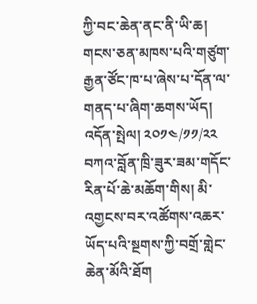ཀྱི་བང་ཆེན་ནང་ནི་ཡི་ཆ།
གངས་ཅན་མཁས་པའི་གཙུག་རྒྱན་ཙོང་ཁ་པ་ཞེས་པ་དོན་ལ་གནད་པ་ཞིག་ཆགས་ཡོད།
འདོན་སྤེལ། ༢༠༡༤/༡༡/༢༢
བཀའ་བློན་ཁྲི་ཟུར་ཟམ་གདོང་རིན་པོ་ཆེ་མཆོག་གིས། མི་འགྱངས་བར་འཚོགས་འཆར་ཡོད་པའི་སྔགས་ཀྱི་བགྲོ་གླེང་ཆེན་མོའི་ཐོག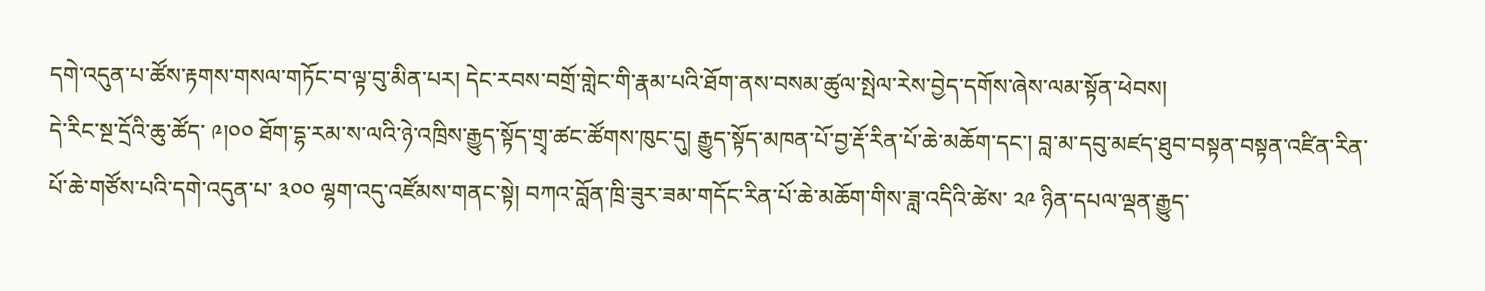དགེ་འདུན་པ་ཚོས་རྟགས་གསལ་གཏོང་བ་ལྟ་བུ་མིན་པར། དེང་རབས་བགྲོ་གླེང་གི་རྣམ་པའི་ཐོག་ནས་བསམ་ཚུལ་སྤེལ་རེས་བྱེད་དགོས་ཞེས་ལམ་སྟོན་ཕེབས།
དེ་རིང་སྔ་དྲོའི་ཆུ་ཚོད་ ༩།༠༠ ཐོག་དྷ་རམ་ས་ལའི་ཉེ་འཁྲིས་རྒྱུད་སྟོད་གྲྭ་ཚང་ཚོགས་ཁུང་དུ། རྒྱུད་སྟོད་མཁན་པོ་བྱ་རྡོ་རིན་པོ་ཆེ་མཆོག་དང་། བླ་མ་དབུ་མཛད་ཐུབ་བསྟན་བསྟན་འཛིན་རིན་པོ་ཆེ་གཙོས་པའི་དགེ་འདུན་པ་ ༣༠༠ ལྷག་འདུ་འཛོམས་གནང་སྟེ། བཀའ་བློན་ཁྲི་ཟུར་ཟམ་གདོང་རིན་པོ་ཆེ་མཆོག་གིས་ཟླ་འདིའི་ཚེས་ ༢༩ ཉིན་དཔལ་ལྡན་རྒྱུད་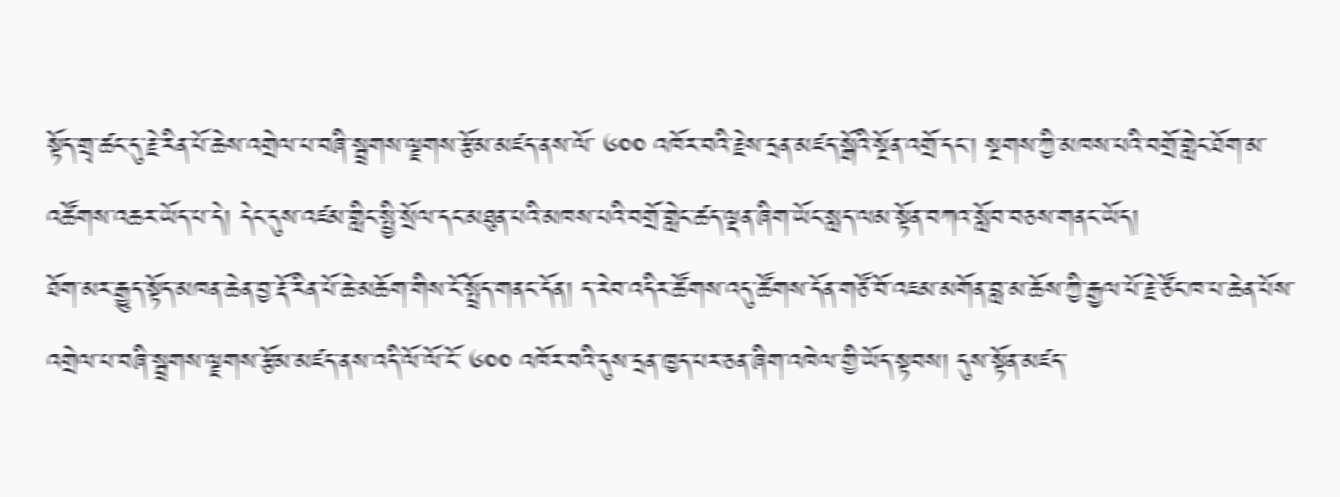སྟོད་གྲྭ་ཚང་དུ་རྗེ་རིན་པོ་ཆེས་འགྲེལ་པ་བཞི་སྦྲགས་ལྗགས་རྩོམ་མཛད་ནས་ལོ་ ༦༠༠ འཁོར་བའི་རྗེས་དྲན་མཛད་སྒོའི་སྔོན་འགྲོ་དང་། སྔགས་ཀྱི་མཁས་པའི་བགྲོ་གླེང་ཐོག་མ་འཚོགས་འཆར་ཡོད་པ་དེ། དེང་དུས་འཛམ་གླིང་སྤྱི་སྲོལ་དང་མཐུན་པའི་མཁས་པའི་བགྲོ་གླེང་ཚད་ལྡན་ཞིག་ཡོང་སླད་ལམ་སྟོན་བཀའ་སློབ་བཅས་གནང་ཡོད།
ཐོག་མར་རྒྱུད་སྟོད་མཁན་ཆེན་བྱ་རྡོ་རིན་པོ་ཆེ་མཆོག་གིས་ངོ་སྤྲོད་གནང་དོན། ད་རེབ་འདིར་ཚོགས་འདུ་ཚོགས་དོན་གཙོ་བོ་འཇམ་མགོན་བླ་མ་ཆོས་ཀྱི་རྒྱལ་པོ་རྗེ་ཙོང་ཁ་པ་ཆེན་པོས་འགྲེལ་པ་བཞི་སྦྲགས་ལྗགས་རྩོམ་མཛད་ནས་འདི་ལོ་ལོ་ངོ་ ༦༠༠ འཁོར་བའི་དུས་དྲན་ཁྱད་པར་ཅན་ཞིག་འཁེལ་གྱི་ཡོད་སྟབས། དུས་སྟོན་མཛད་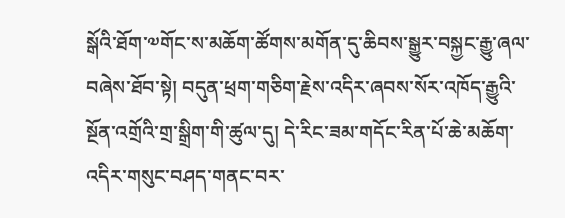སྒོའི་ཐོག་༧གོང་ས་མཆོག་ཚོགས་མགོན་དུ་ཆིབས་སྒྱུར་བསྐྱང་རྒྱུ་ཞལ་བཞེས་ཐོབ་སྟེ། བདུན་ཕྲག་གཅིག་རྗེས་འདིར་ཞབས་སོར་འཁོད་རྒྱུའི་སྔོན་འགྲོའི་གྲ་སྒྲིག་གི་ཚུལ་དུ། དེ་རིང་ཟམ་གདོང་རིན་པོ་ཆེ་མཆོག་འདིར་གསུང་བཤད་གནང་བར་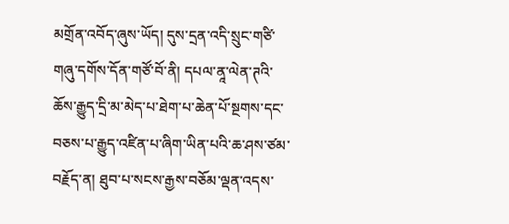མགྲོན་འབོད་ཞུས་ཡོད། དུས་དྲན་འདི་སྲུང་གཙི་གཞུ་དགོས་དོན་གཙོ་བོ་ནི། དཔལ་ནཱ་ལེན་ཊའི་ཆོས་རྒྱུད་དྲི་མ་མེད་པ་ཐེག་པ་ཆེན་པོ་སྔགས་དང་བཅས་པ་རྒྱུད་འཛིན་པ་ཞིག་ཡིན་པའི་ཆ་ཤས་ཙམ་བརྗོད་ན། ཐུབ་པ་སངས་རྒྱས་བཅོམ་ལྡན་འདས་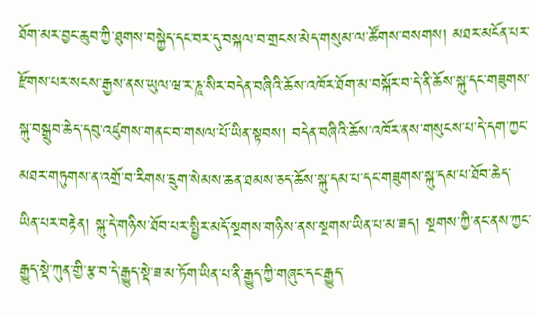ཐོག་མར་བྱང་ཆུབ་ཀྱི་ཐུགས་བསྐྱེད་དང་བར་དུ་བསྐལ་བ་གྲངས་མེད་གསུམ་ལ་ཚོགས་བསགས། མཐར་མངོན་པར་རྫོགས་པར་སངས་རྒྱས་ནས་ཡུལ་ཝ་ར་ཎཱ་སིར་བདེན་བཞིའི་ཆོས་འཁོར་ཐོག་མ་བསྐོར་བ་དེ་ནི་ཆོས་སྐུ་དང་གཟུགས་སྐུ་བསྒྲུབ་ཆེད་དབུ་འཛུགས་གནང་བ་གསལ་པོ་ཡིན་སྟབས། བདེན་བཞིའི་ཆོས་འཁོར་ནས་གསུངས་པ་དེ་དག་ཀྱང་མཐར་གཏུགས་ན་འགྲོ་བ་རིགས་དྲུག་སེམས་ཆན་ཐམས་ཅད་ཆོས་སྐུ་དམ་པ་དང་གཟུགས་སྐུ་དམ་པ་ཐོབ་ཆེད་ཡིན་པར་བརྟེན། སྐུ་དེ་གཉིས་ཐོབ་པར་སྤྱིར་མདོ་སྔགས་གཉིས་ནས་སྔགས་ཡིན་པ་མ་ཟད། སྔགས་ཀྱི་ནང་ནས་ཀྱང་རྒྱུད་སྡེ་ཀུན་གྱི་རྩ་བ་དེ་རྒྱུད་སྡེ་ཟ་མ་ཏོག་ཡིན་པ་ནི་རྒྱུད་ཀྱི་གཞུང་དང་རྒྱུད་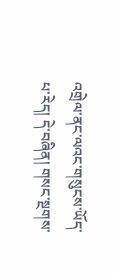འགྲེལ་ནང་ལའང་གསུངས་ཡོད་པ་རེད། དེ་བཞིན། གསང་སྔགས་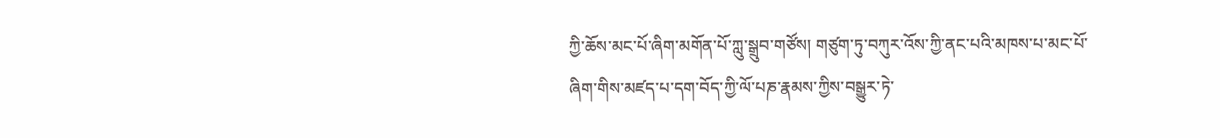ཀྱི་ཆོས་མང་པོ་ཞིག་མགོན་པོ་ཀླུ་སྒྲུབ་གཙོས། གཙུག་ཏུ་བཀུར་འོས་ཀྱི་ནང་པའི་མཁས་པ་མང་པོ་ཞིག་གིས་མཛད་པ་དག་བོད་ཀྱི་ལོ་པཎ་རྣམས་ཀྱིས་བསྒྱུར་ཏེ་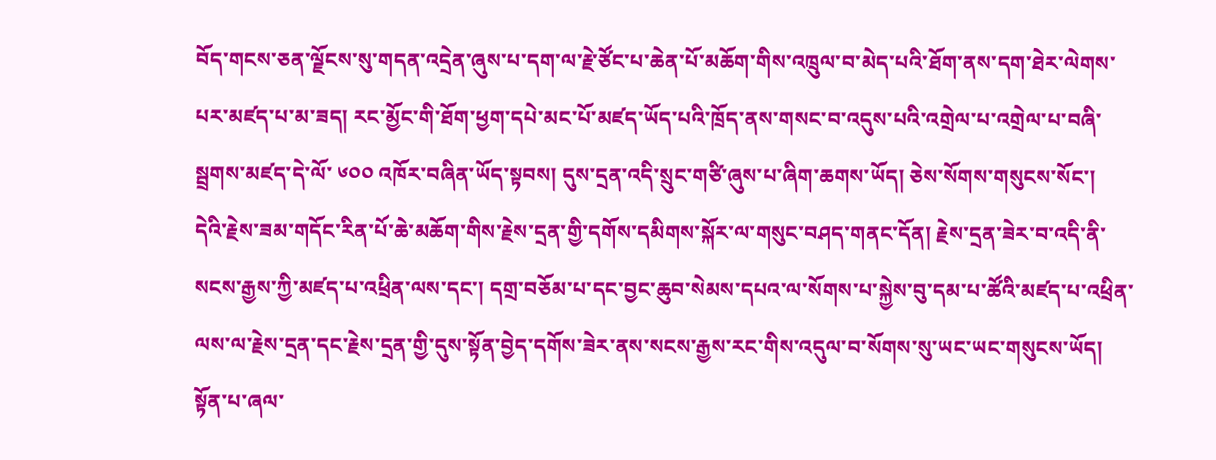བོད་གངས་ཅན་ལྗོངས་སུ་གདན་འདྲེན་ཞུས་པ་དག་ལ་རྗེ་ཙོང་པ་ཆེན་པོ་མཆོག་གིས་འཁྲུལ་བ་མེད་པའི་ཐོག་ནས་དག་ཐེར་ལེགས་པར་མཛད་པ་མ་ཟད། རང་མྱོང་གི་ཐོག་ཕྱག་དཔེ་མང་པོ་མཛད་ཡོད་པའི་ཁྲོད་ནས་གསང་བ་འདུས་པའི་འགྲེལ་པ་འགྲེལ་པ་བཞི་སྦྲགས་མཛད་དེ་ལོ་ ༦༠༠ འཁོར་བཞིན་ཡོད་སྟབས། དུས་དྲན་འདི་སྲུང་གཙི་ཞུས་པ་ཞིག་ཆགས་ཡོད། ཅེས་སོགས་གསུངས་སོང་།
དེའི་རྗེས་ཟམ་གདོང་རིན་པོ་ཆེ་མཆོག་གིས་རྗེས་དྲན་གྱི་དགོས་དམིགས་སྐོར་ལ་གསུང་བཤད་གནང་དོན། རྗེས་དྲན་ཟེར་བ་འདི་ནི་སངས་རྒྱས་ཀྱི་མཛད་པ་འཕྲིན་ལས་དང་། དགྲ་བཅོམ་པ་དང་བྱང་ཆུབ་སེམས་དཔའ་ལ་སོགས་པ་སྐྱེས་བུ་དམ་པ་ཚོའི་མཛད་པ་འཕྲིན་ལས་ལ་རྗེས་དྲན་དང་རྗེས་དྲན་གྱི་དུས་སྟོན་བྱེད་དགོས་ཟེར་ནས་སངས་རྒྱས་རང་གིས་འདུལ་བ་སོགས་སུ་ཡང་ཡང་གསུངས་ཡོད། སྟོན་པ་ཞལ་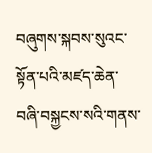བཞུགས་སྐབས་སུའང་སྟོན་པའི་མཛད་ཆེན་བཞི་བསྐྱངས་སའི་གནས་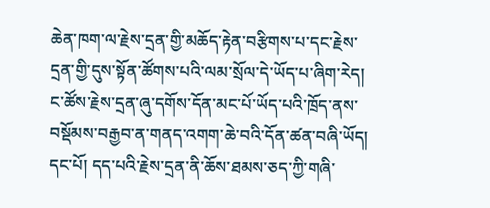ཆེན་ཁག་ལ་རྗེས་དྲན་གྱི་མཆོད་རྟེན་བརྩིགས་པ་དང་རྗེས་དྲན་གྱི་དུས་སྟོན་ཚོགས་པའི་ལམ་སྲོལ་དེ་ཡོད་པ་ཞིག་རེད། ང་ཚོས་རྗེས་དྲན་ཞུ་དགོས་དོན་མང་པོ་ཡོད་པའི་ཁྲོད་ནས་བསྡོམས་བརྒྱབ་ན་གནད་འགག་ཆེ་བའི་དོན་ཚན་བཞི་ཡོད། དང་པོ། དད་པའི་རྗེས་དྲན་ནི་ཆོས་ཐམས་ཅད་ཀྱི་གཞི་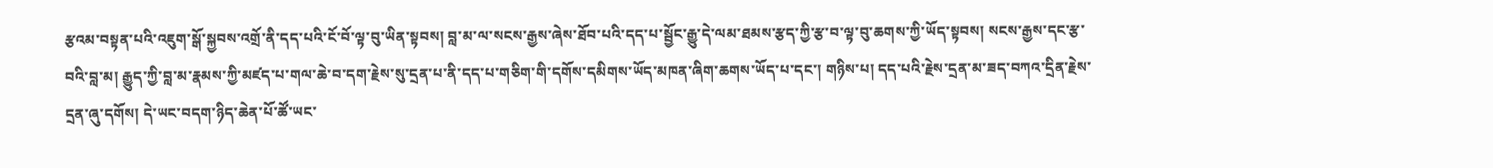རྩའམ་བསྟན་པའི་འཇུག་སྒོ་སྐྱབས་འགྲོ་ནི་དད་པའི་ངོ་བོ་ལྟ་བུ་ཡིན་སྟབས། བླ་མ་ལ་སངས་རྒྱས་ཞེས་ཐོབ་པའི་དད་པ་སྦྱོང་རྒྱུ་དེ་ལམ་ཐམས་རྩད་ཀྱི་རྩ་བ་ལྟ་བུ་ཆགས་ཀྱི་ཡོད་སྟབས། སངས་རྒྱས་དང་རྩ་བའི་བླ་མ། རྒྱུད་ཀྱི་བླ་མ་རྣམས་ཀྱི་མཛད་པ་གལ་ཆེ་བ་དག་རྗེས་སུ་དྲན་པ་ནི་དད་པ་གཅིག་གི་དགོས་དམིགས་ཡོད་མཁན་ཞིག་ཆགས་ཡོད་པ་དང་། གཉིས་པ། དད་པའི་རྗེས་དྲན་མ་ཟད་བཀའ་དྲིན་རྗེས་དྲན་ཞུ་དགོས། དེ་ཡང་བདག་ཉིད་ཆེན་པོ་ཚོ་ཡང་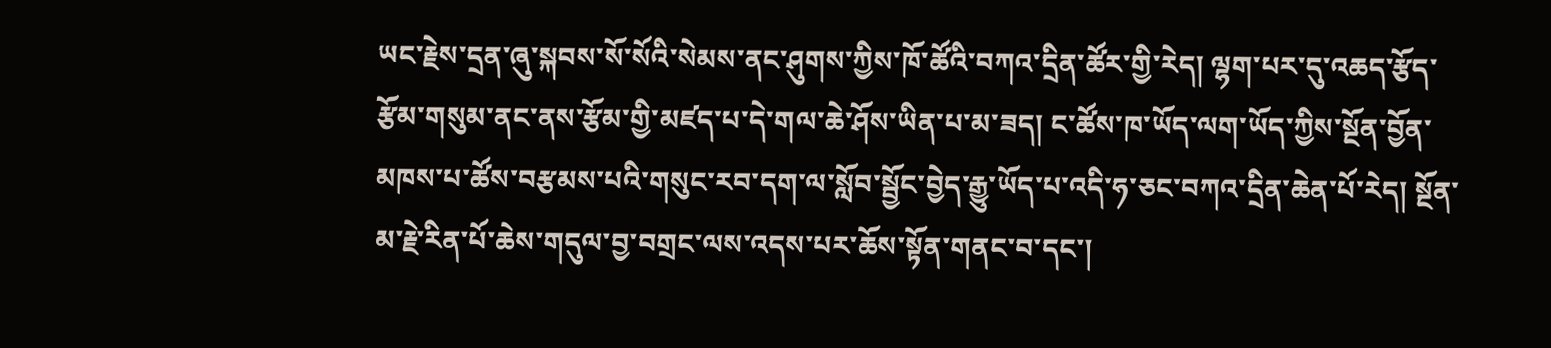ཡང་རྗེས་དྲན་ཞུ་སྐབས་སོ་སོའི་སེམས་ནང་ཤུགས་ཀྱིས་ཁོ་ཚོའི་བཀའ་དྲིན་ཚོར་གྱི་རེད། ལྷག་པར་དུ་འཆད་རྩོད་རྩོམ་གསུམ་ནང་ནས་རྩོམ་གྱི་མཛད་པ་དེ་གལ་ཆེ་ཤོས་ཡིན་པ་མ་ཟད། ང་ཚོས་ཁ་ཡོད་ལག་ཡོད་ཀྱིས་སྔོན་བྱོན་མཁས་པ་ཚོས་བརྩམས་པའི་གསུང་རབ་དག་ལ་སློབ་སྦྱོང་བྱེད་རྒྱུ་ཡོད་པ་འདི་ཧ་ཅང་བཀའ་དྲིན་ཆེན་པོ་རེད། སྔོན་མ་རྗེ་རིན་པོ་ཆེས་གདུལ་བྱ་བགྲང་ལས་འདས་པར་ཆོས་སྟོན་གནང་བ་དང་།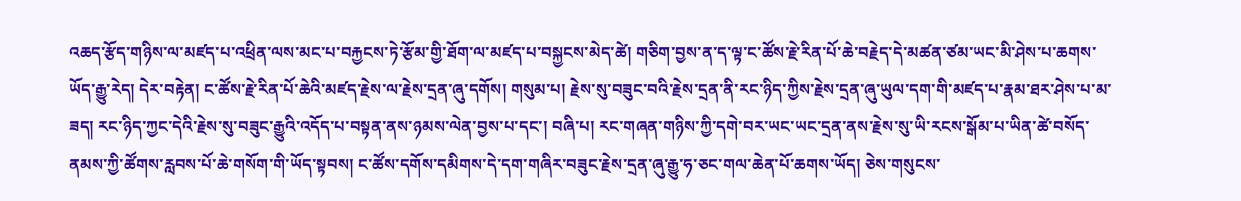འཆད་རྩོད་གཉིས་ལ་མཛད་པ་འཕྲིན་ལས་མང་པ་བརྐྱངས་ཏེ་རྩོམ་གྱི་ཐོག་ལ་མཛད་པ་བསྐྱངས་མེད་ཚེ། གཅིག་བྱས་ན་ད་ལྟ་ང་ཚོས་རྗེ་རིན་པོ་ཆེ་བརྗེད་དེ་མཚན་ཙམ་ཡང་མི་ཤེས་པ་ཆགས་ཡོད་རྒྱུ་རེད། དེར་བརྟེན། ང་ཚོས་རྗེ་རིན་པོ་ཆེའི་མཛད་རྗེས་ལ་རྗེས་དྲན་ཞུ་དགོས། གསུམ་པ། རྗེས་སུ་བཟུང་བའི་རྗེས་དྲན་ནི་རང་ཉིད་ཀྱིས་རྗེས་དྲན་ཞུ་ཡུལ་དག་གི་མཛད་པ་རྣམ་ཐར་ཤེས་པ་མ་ཟད། རང་ཉིད་ཀྱང་དེའི་རྗེས་སུ་བཟུང་རྒྱུའི་འདོད་པ་བསྟན་ནས་ཉམས་ལེན་བྱས་པ་དང་། བཞི་པ། རང་གཞན་གཉིས་ཀྱི་དགེ་བར་ཡང་ཡང་དྲན་ནས་རྗེས་སུ་ཡི་རངས་སྒོམ་པ་ཡིན་ཚེ་བསོད་ནམས་ཀྱི་ཚོགས་རླབས་པོ་ཆེ་གསོག་གི་ཡོད་སྟབས། ང་ཚོས་དགོས་དམིགས་དེ་དག་གཞིར་བཟུང་རྗེས་དྲན་ཞུ་རྒྱུ་ཧ་ཅང་གལ་ཆེན་པོ་ཆགས་ཡོད། ཅེས་གསུངས་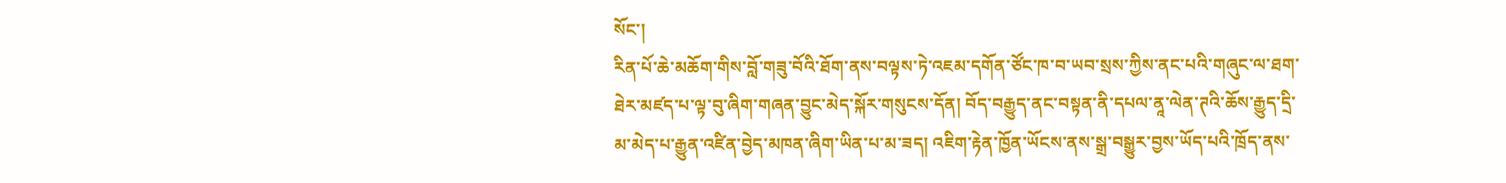སོང་།
རིན་པོ་ཆེ་མཆོག་གིས་བློ་གཟུ་བོའི་ཐོག་ནས་བལྟས་ཏེ་འཇམ་དགོན་ཙོང་ཁ་བ་ཡབ་སྲས་ཀྱིས་ནང་པའི་གཞུང་ལ་ཐག་ཐེར་མཛད་པ་ལྟ་བུ་ཞིག་གཞན་བྱུང་མེད་སྐོར་གསུངས་དོན། བོད་བརྒྱུད་ནང་བསྟན་ནི་དཔལ་ནཱ་ལེན་ཊའི་ཆོས་རྒྱུད་དྲི་མ་མེད་པ་རྒྱུན་འཛིན་བྱེད་མཁན་ཞིག་ཡིན་པ་མ་ཟད། འཇིག་རྟེན་ཁྱོན་ཡོངས་ནས་སྒྲ་བསྒྱུར་བྱས་ཡོད་པའི་ཁྲོད་ནས་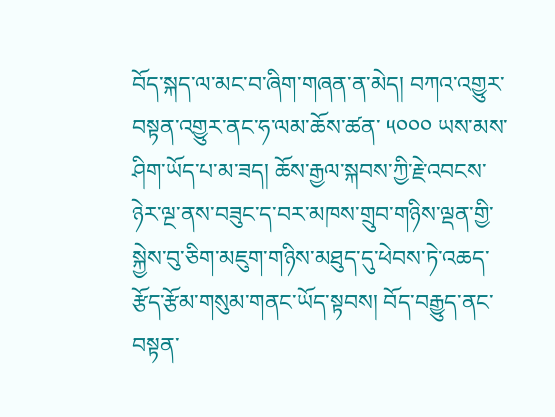བོད་སྐད་ལ་མང་བ་ཞིག་གཞན་ན་མེད། བཀའ་འགྱུར་བསྟན་འགྱུར་ནང་ཧ་ལམ་ཆོས་ཚན་ ༥༠༠༠ ཡས་མས་ཤིག་ཡོད་པ་མ་ཟད། ཆོས་རྒྱལ་སྐབས་ཀྱི་རྗེ་འབངས་ཉེར་ལྔ་ནས་བཟུང་ད་བར་མཁས་གྲུབ་གཉིས་ལྡན་གྱི་སྐྱེས་བུ་ཅིག་མཇུག་གཉིས་མཐུད་དུ་ཕེབས་ཏེ་འཆད་རྩོད་རྩོམ་གསུམ་གནང་ཡོད་སྟབས། བོད་བརྒྱུད་ནང་བསྟན་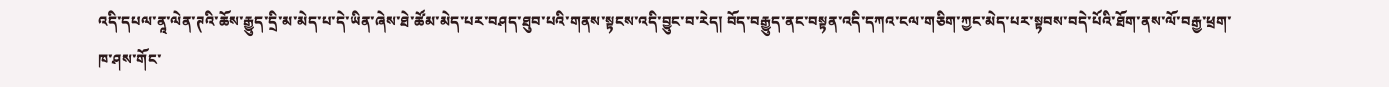འདི་དཔལ་ནཱ་ལེན་ཊའི་ཆོས་རྒྱུད་དྲི་མ་མེད་པ་དེ་ཡིན་ཞེས་ཐེ་ཚོམ་མེད་པར་བཤད་ཐུབ་པའི་གནས་སྟངས་འདི་བྱུང་བ་རེད། བོད་བརྒྱུད་ནང་བསྟན་འདི་དཀའ་ངལ་གཅིག་ཀྱང་མེད་པར་སྟབས་བདེ་པོའི་ཐོག་ནས་ལོ་བརྒྱ་ཕྲག་ཁ་ཤས་གོང་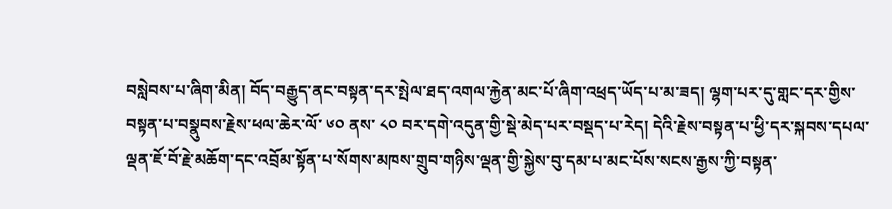བསླེབས་པ་ཞིག་མིན། བོད་བརྒྱུད་ནང་བསྟན་དར་སྤེལ་ཐད་འགལ་རྐྱེན་མང་པོ་ཞིག་འཕྲད་ཡོད་པ་མ་ཟད། ལྷག་པར་དུ་གླང་དར་གྱིས་བསྟན་པ་བསྣུབས་རྗེས་ཕལ་ཆེར་ལོ་ ༦༠ ནས་ ༨༠ བར་དགེ་འདུན་གྱི་སྡེ་མེད་པར་བསྡད་པ་རེད། དེའི་རྗེས་བསྟན་པ་ཕྱི་དར་སྐབས་དཔལ་ལྡན་ཇོ་བོ་རྗེ་མཆོག་དང་འབྲོམ་སྟོན་པ་སོགས་མཁས་གྲུབ་གཉིས་ལྡན་གྱི་སྐྱེས་བུ་དམ་པ་མང་པོས་སངས་རྒྱས་ཀྱི་བསྟན་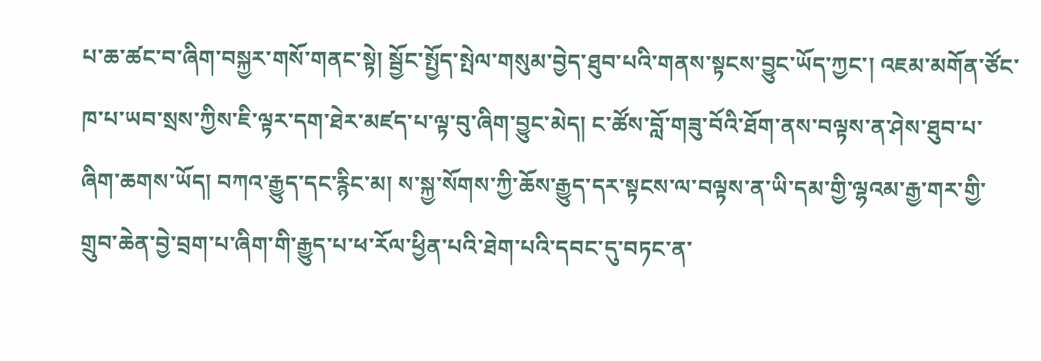པ་ཆ་ཚང་བ་ཞིག་བསྐྱར་གསོ་གནང་སྟེ། སྦྱོང་སྤྱོད་སྤེལ་གསུམ་བྱེད་ཐུབ་པའི་གནས་སྟངས་བྱུང་ཡོད་ཀྱང་། འཇམ་མགོན་ཙོང་ཁ་པ་ཡབ་སྲས་ཀྱིས་ཇི་ལྟར་དག་ཐེར་མཛད་པ་ལྟ་བུ་ཞིག་བྱུང་མེད། ང་ཚོས་བློ་གཟུ་བོའི་ཐོག་ནས་བལྟས་ན་ཤེས་ཐུབ་པ་ཞིག་ཆགས་ཡོད། བཀའ་རྒྱུད་དང་རྙིང་མ། ས་སྐྱ་སོགས་ཀྱི་ཆོས་རྒྱུད་དར་སྟངས་ལ་བལྟས་ན་ཡི་དམ་གྱི་ལྷའམ་རྒྱ་གར་གྱི་གྲུབ་ཆེན་བྱེ་བྲག་པ་ཞིག་གི་རྒྱུད་པ་ཕ་རོལ་ཕྱིན་པའི་ཐེག་པའི་དབང་དུ་བཏང་ན་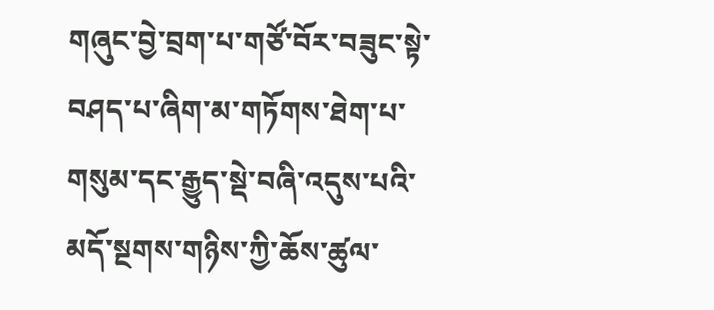གཞུང་བྱེ་བྲག་པ་གཙོ་བོར་བཟུང་སྟེ་བཤད་པ་ཞིག་མ་གཏོགས་ཐེག་པ་གསུམ་དང་རྒྱུད་སྡེ་བཞི་འདུས་པའི་མདོ་སྔགས་གཉིས་ཀྱི་ཆོས་ཚུལ་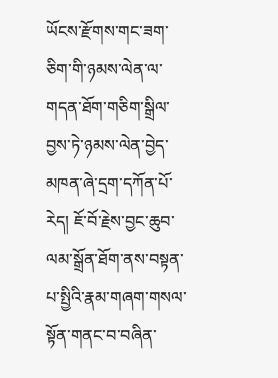ཡོངས་རྫོགས་གང་ཟག་ཅིག་གི་ཉམས་ལེན་ལ་གདན་ཐོག་གཅིག་སྒྲིལ་བྱས་ཏེ་ཉམས་ལེན་བྱེད་མཁན་ཞེ་དྲག་དཀོན་པོ་རེད། ཇོ་བོ་རྗེས་བྱང་ཆུབ་ལམ་སྒྲོན་ཐོག་ནས་བསྟན་པ་སྤྱིའི་རྣམ་གཞག་གསལ་སྟོན་གནང་བ་བཞིན་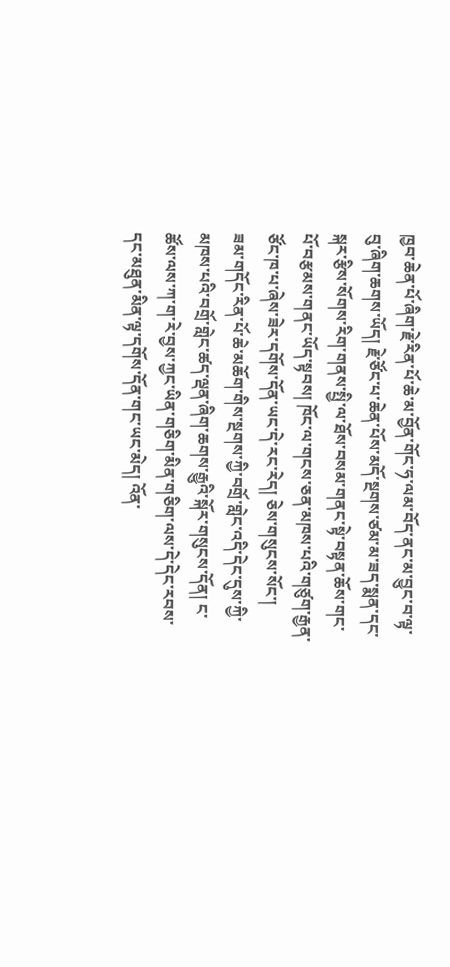ཁྱབ་ཆེན་པོ་ཞིག་རྗེ་རིན་པོ་ཆེ་མ་བྱོན་གོང་ཧ་ལམ་བོད་ནང་མ་བྱུང་བ་ལྟ་བུ་ཞིག་ཆགས་ཡོད། རྗེ་ཙོང་པ་ཆེན་པོས་མདོ་སྔགས་ཙམ་མ་ཟད་སྨན་དང་སྐར་རྩིས་སོགས་རིག་གནས་སྤྱི་ལ་ཐོས་བསམ་གནང་སྟེ་བསྟན་ཆོས་གང་པོ་བརྩམས་གནང་ཡོད་སྟབས། ཁོང་ལ་གངས་ཅན་མཁས་པའི་གཙུག་རྒྱན་ཙོང་ཁ་པ་ཞེས་ཟེར་དགོས་དོན་ཡང་དེ་རང་རེད། ཅེས་གསུངས་སོང་།
ཟམ་གདོང་རིན་པོ་ཆེ་མཆོག་གིས་སྔགས་ཀྱི་བགྲོ་གླེང་འདི་དེང་དུས་ཀྱི་མཁས་པའི་བགྲོ་གླེང་ཚད་ལྡན་ཞིག་ཆགས་རྒྱུའི་སྐོར་གསུངས་དོན། ང་ཚོས་ལས་ཀ་ག་རེ་བྱས་ཀྱང་ཡིན་གཅིག་མིན་གཅིག་ལས་དེ་དེང་རབས་དང་མཐུན་མིན་ལྟ་དགོས་དོན་གང་ཡང་མེད། འོན་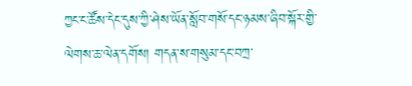ཀྱང་ང་ཚོས་དེང་དུས་ཀྱི་ཤེས་ཡོན་སློབ་གསོ་དང་ཉམས་ཞིབ་སྐོར་གྱི་ལེགས་ཆ་ལེན་དགོས། གདན་ས་གསུམ་དང་བཀྲ་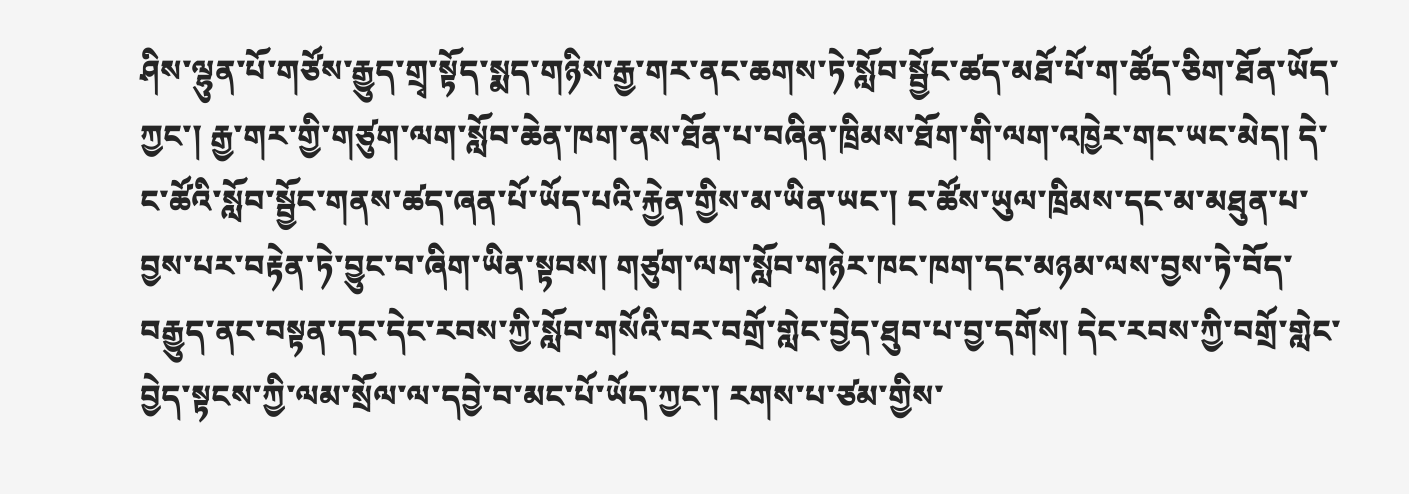ཤིས་ལྷུན་པོ་གཙོས་རྒྱུད་གྲྭ་སྟོད་སྨད་གཉིས་རྒྱ་གར་ནང་ཆགས་ཏེ་སློབ་སྦྱོང་ཚད་མཐོ་པོ་ག་ཚོད་ཅིག་ཐོན་ཡོད་ཀྱང་། རྒྱ་གར་གྱི་གཙུག་ལག་སློབ་ཆེན་ཁག་ནས་ཐོན་པ་བཞིན་ཁྲིམས་ཐོག་གི་ལག་འཁྱེར་གང་ཡང་མེད། དེ་ང་ཚོའི་སློབ་སྦྱོང་གནས་ཚད་ཞན་པོ་ཡོད་པའི་རྐྱེན་གྱིས་མ་ཡིན་ཡང་། ང་ཚོས་ཡུལ་ཁྲིམས་དང་མ་མཐུན་པ་བྱས་པར་བརྟེན་ཏེ་བྱུང་བ་ཞིག་ཡིན་སྟབས། གཙུག་ལག་སློབ་གཉེར་ཁང་ཁག་དང་མཉམ་ལས་བྱས་ཏེ་བོད་བརྒྱུད་ནང་བསྟན་དང་དེང་རབས་ཀྱི་སློབ་གསོའི་བར་བགྲོ་གླེང་བྱེད་ཐུབ་པ་བྱ་དགོས། དེང་རབས་ཀྱི་བགྲོ་གླེང་བྱེད་སྟངས་ཀྱི་ལམ་སྲོལ་ལ་དབྱེ་བ་མང་པོ་ཡོད་ཀྱང་། རགས་པ་ཙམ་གྱིས་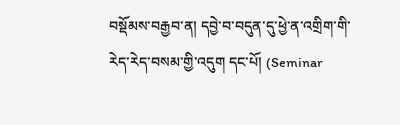བསྡོམས་བརྒྱབ་ན། དབྱེ་བ་བདུན་དུ་ཕྱེ་ན་འགྲིག་གི་རེད་རེད་བསམ་གྱི་འདུག དང་པོ། (Seminar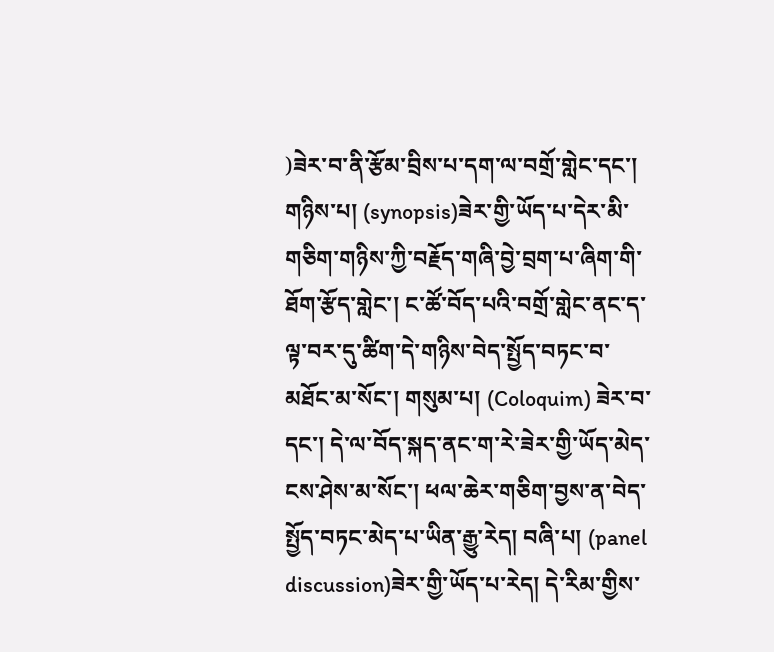)ཟེར་བ་ནི་རྩོམ་བྲིས་པ་དག་ལ་བགྲོ་གླེང་དང་། གཉིས་པ། (synopsis)ཟེར་གྱི་ཡོད་པ་དེར་མི་གཅིག་གཉིས་ཀྱི་བརྗོད་གཞི་བྱེ་བྲག་པ་ཞིག་གི་ཐོག་རྩོད་གླེང་། ང་ཚོ་བོད་པའི་བགྲོ་གླེང་ནང་ད་ལྟ་བར་དུ་ཚིག་དེ་གཉིས་བེད་སྤྱོད་བཏང་བ་མཐོང་མ་སོང་། གསུམ་པ། (Coloquim) ཟེར་བ་དང་། དེ་ལ་བོད་སྐད་ནང་ག་རེ་ཟེར་གྱི་ཡོད་མེད་ངས་ཤེས་མ་སོང་། ཕལ་ཆེར་གཅིག་བྱས་ན་བེད་སྤྱོད་བཏང་མེད་པ་ཡིན་རྒྱུ་རེད། བཞི་པ། (panel discussion)ཟེར་གྱི་ཡོད་པ་རེད། དེ་རིམ་གྱིས་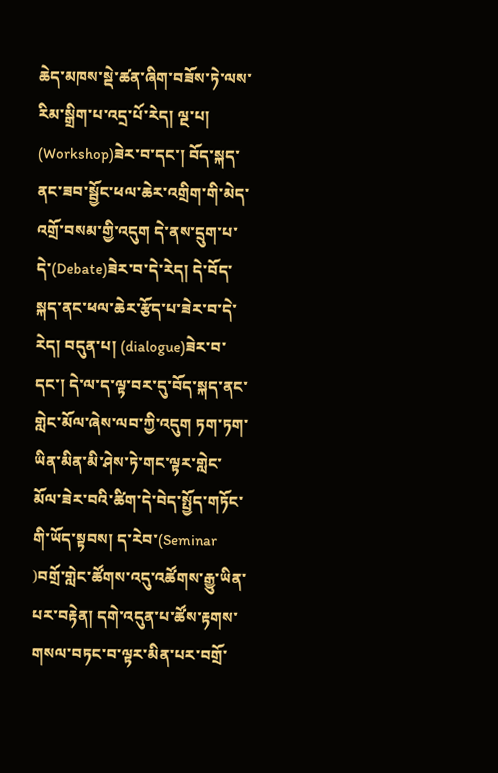ཆེད་མཁས་སྡེ་ཚན་ཞིག་བཟོས་ཏེ་ལས་རིམ་སྒྲིག་པ་འདྲ་པོ་རེད། ལྔ་པ། (Workshop)ཟེར་བ་དང་། བོད་སྐད་ནང་ཟབ་སྦྱོང་ཕལ་ཆེར་འགྲིག་གི་མེད་འགྲོ་བསམ་གྱི་འདུག དེ་ནས་དྲུག་པ་དེ་(Debate)ཟེར་བ་དེ་རེད། དེ་བོད་སྐད་ནང་ཕལ་ཆེར་རྩོད་པ་ཟེར་བ་དེ་རེད། བདུན་པ། (dialogue)ཟེར་བ་དང་། དེ་ལ་ད་ལྟ་བར་དུ་བོད་སྐད་ནང་གླེང་མོལ་ཞེས་ལབ་ཀྱི་འདུག ཏག་ཏག་ཡིན་མིན་མི་ཤེས་ཏེ་གང་ལྟར་གླེང་མོལ་ཟེར་བའི་ཚིག་དེ་བེད་སྤྱོད་གཏོང་གི་ཡོད་སྟབས། ད་རེབ་(Seminar )བགྲོ་གླེང་ཚོགས་འདུ་འཚོགས་རྒྱུ་ཡིན་པར་བརྟེན། དགེ་འདུན་པ་ཚོས་རྟགས་གསལ་བཏང་བ་ལྟར་མིན་པར་བགྲོ་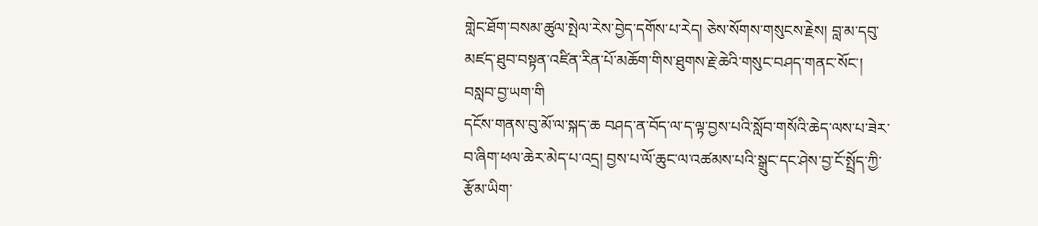གླེང་ཐོག་བསམ་ཚུལ་སྤེལ་རེས་བྱེད་དགོས་པ་རེད། ཅེས་སོགས་གསུངས་རྗེས། བླ་མ་དབུ་མཛད་ཐུབ་བསྟན་འཛིན་རིན་པོ་མཆོག་གིས་ཐུགས་རྗེ་ཆེའི་གསུང་བཤད་གནང་སོང་།
བསླབ་བྱ་ཡག་གི
དངོས་གནས་བུ་མོ་ལ་སྐད་ཆ བཤད་ན་བོད་ལ་ད་ལྟ་བྱས་པའི་སློབ་གསོའི་ཆེད་ལས་པ་ཟེར་བ་ཞིག་ཕལ་ཆེར་མེད་པ་འདྲ། བྱས་པ་ལོ་ཆུང་ལ་འཚམས་པའི་སྒྲུང་དང་ཤེས་བྱ་ངོ་སྤྲོད་ཀྱི་རྩོམ་ཡིག་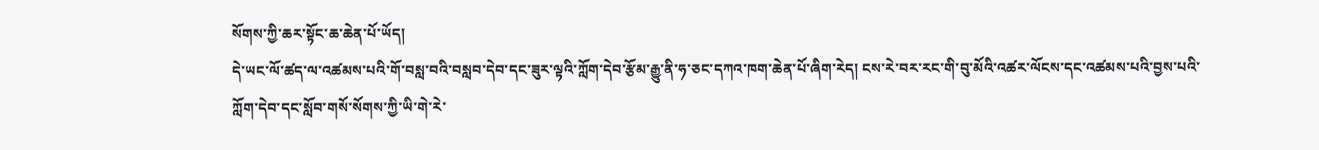སོགས་ཀྱི་ཆར་སྟོང་ཆ་ཆེན་པོ་ཡོད།
དེ་ཡང་ལོ་ཚད་ལ་འཚམས་པའི་གོ་བསླ་བའི་བསླབ་དེབ་དང་ཟུར་ལྟའི་ཀློག་དེབ་རྩོམ་རྒྱུ་ནི་ཧ་ཅང་དཀའ་ཁག་ཆེན་པོ་ཞིག་རེད། ངས་རེ་བར་རང་གི་བུ་མོའི་འཚར་ལོངས་དང་འཚམས་པའི་བྱས་པའི་ཀློག་དེབ་དང་སློབ་གསོ་སོགས་ཀྱི་ཡི་གེ་རེ་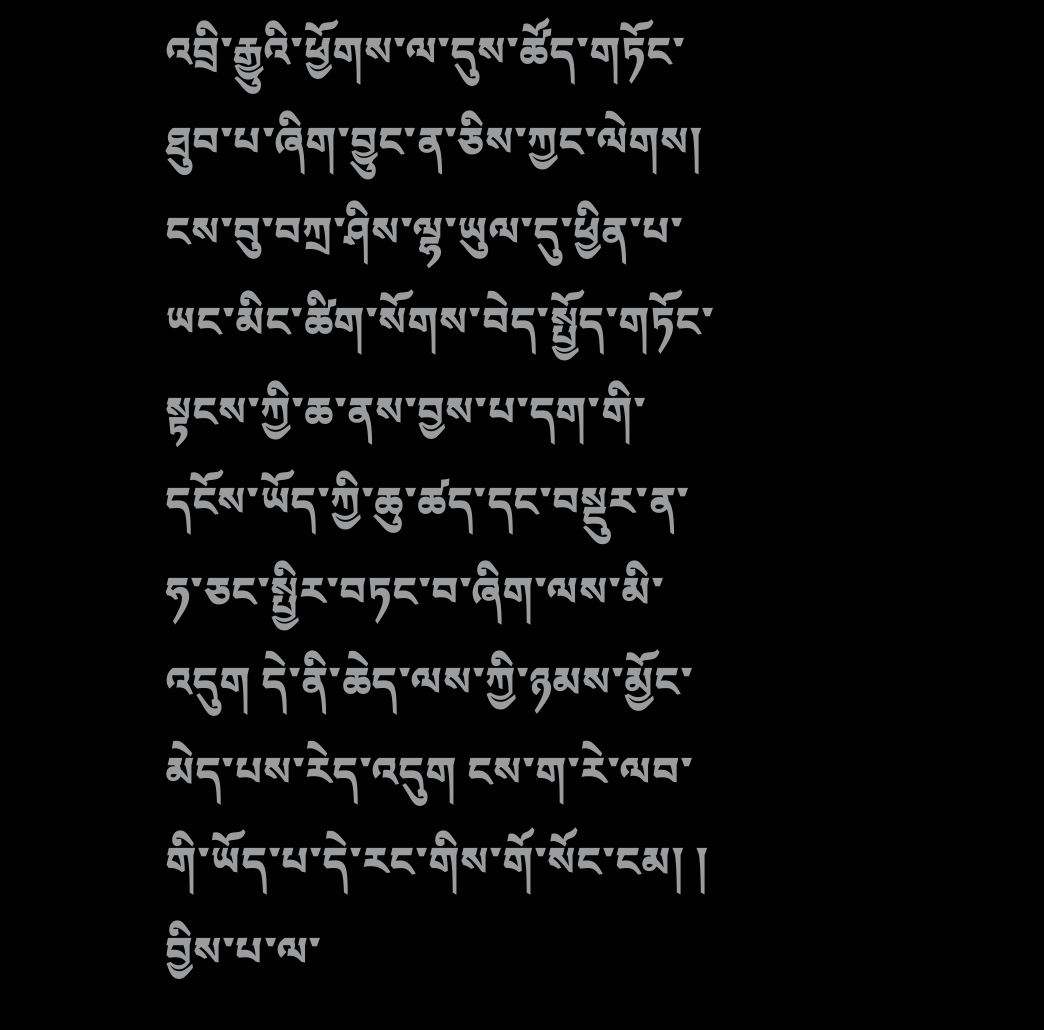འབྲི་རྒྱུའི་ཕྱོགས་ལ་དུས་ཚོད་གཏོང་ཐུབ་པ་ཞིག་བྱུང་ན་ཅིས་ཀྱང་ལེགས།
ངས་བུ་བཀྲ་ཤིས་ལྷ་ཡུལ་དུ་ཕྱིན་པ་ཡང་མིང་ཚིག་སོགས་བེད་སྤྱོད་གཏོང་སྟངས་ཀྱི་ཆ་ནས་བྱས་པ་དག་གི་དངོས་ཡོད་ཀྱི་ཆུ་ཚད་དང་བསྡུར་ན་ཧ་ཅང་སྤྱིར་བཏང་བ་ཞིག་ལས་མི་འདུག དེ་ནི་ཆེད་ལས་ཀྱི་ཉམས་མྱོང་མེད་པས་རེད་འདུག ངས་ག་རེ་ལབ་གི་ཡོད་པ་དེ་རང་གིས་གོ་སོང་ངམ། །
བྱིས་པ་ལ་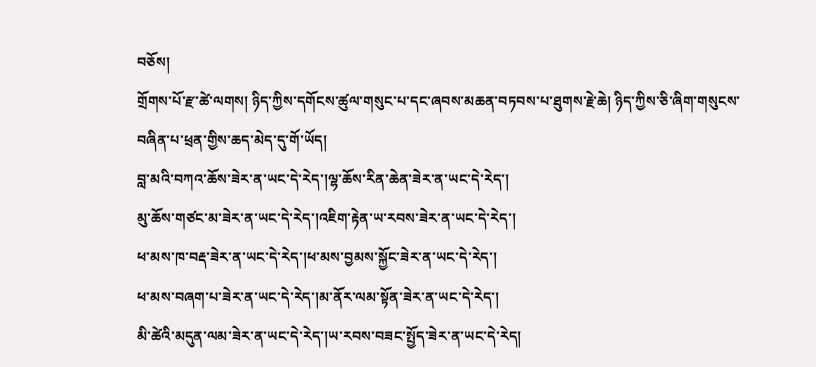བཅོས།
གྲོགས་པོ་རྫ་ཚེ་ལགས། ཉིད་ཀྱིས་དགོངས་ཚུལ་གསུང་པ་དང་ཞབས་མཆན་བཏབས་པ་ཐུགས་རྗེ་ཆེ། ཉིད་ཀྱིས་ཅི་ཞིག་གསུངས་བཞིན་པ་ཕྲན་གྱིས་ཆད་མེད་དུ་གོ་ཡོད།
བླ་མའི་བཀའ་ཆོས་ཟེར་ན་ཡང་དེ་རེད་།ལྷ་ཆོས་རིན་ཆེན་ཟེར་ན་ཡང་དེ་རེད་།
མུ་ཆོས་གཙང་མ་ཟེར་ན་ཡང་དེ་རེད་།འཇིག་རྟེན་ཡ་རབས་ཟེར་ན་ཡང་དེ་རེད་།
ཕ་མས་ཁ་བརྡ་ཟེར་ན་ཡང་དེ་རེད་།ཕ་མས་བྱམས་སྐྱོང་ཟེར་ན་ཡང་དེ་རེད་།
ཕ་མས་བཞག་པ་ཟེར་ན་ཡང་དེ་རེད་།མ་ནོར་ལམ་སྟོན་ཟེར་ན་ཡང་དེ་རེད་།
མི་ཚེའི་མདུན་ལམ་ཟེར་ན་ཡང་དེ་རེད་།ཡ་རབས་བཟང་སྤྱོད་ཟེར་ན་ཡང་དེ་རེད།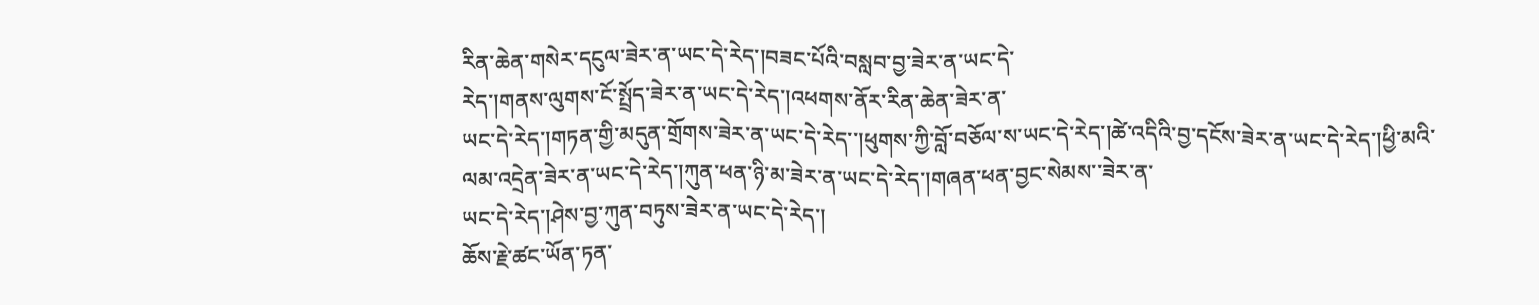རིན་ཆེན་གསེར་དངུལ་ཟེར་ན་ཡང་དེ་རེད་།བཟང་པོའི་བསླབ་བྱ་ཟེར་ན་ཡང་དེ་
རེད་།གནས་ལུགས་ངོ་སྤྲོད་ཟེར་ན་ཡང་དེ་རེད་།འཕགས་ནོར་རིན་ཆེན་ཟེར་ན་
ཡང་དེ་རེད་།གཏན་གྱི་མདུན་གྲོགས་ཟེར་ན་ཡང་དེ་རེད་་།ཕུགས་ཀྱི་བློ་བཅོལ་ས་ཡང་དེ་རེད་།ཚེ་འདིའི་བྱ་དངོས་ཟེར་ན་ཡང་དེ་རེད་།ཕྱི་མའི་ལམ་འདྲེན་ཟེར་ན་ཡང་དེ་རེད་།ཀུན་ཕན་ཉི་མ་ཟེར་ན་ཡང་དེ་རེད་།གཞན་ཕན་བྱང་སེམས་་ཟེར་ན་
ཡང་དེ་རེད་།ཤེས་བྱ་ཀུན་བཏུས་ཟེར་ན་ཡང་དེ་རེད་།
ཆོས་རྗེ་ཚང་ཡོན་ཏན་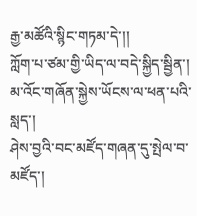རྒྱ་མཚོའི་སྙིང་གཏམ་དེ་།།
ཀློག་པ་ཙམ་གྱི་ཡིད་ལ་བདེ་སྐྱིད་སྦྱིན་།
མ་འོང་གཞོན་སྐྱེས་ཡོངས་ལ་ཕན་པའི་སླད་།
ཤེས་བྱའི་བང་མཛོད་གཞན་དུ་སྤེལ་བ་མཛོད་།